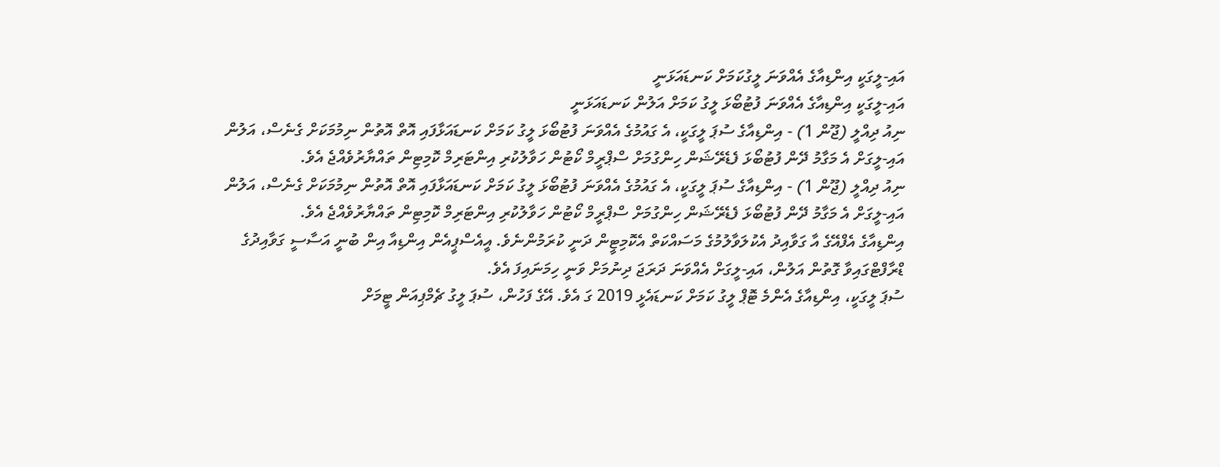އައި-ލީގަކީ އިންޑިއާގެ އެއްވަނަ ލީގުކަމަށް ކަނޑައަޅަނީ
އައި-ލީގަކީ އިންޑިއާގެ އެއްވަނަ ފުޓުބޯޅަ ލީގު ކަމަށް އަލުން ކަނޑައަޅަނީ
ނިއު ދިއްލީ (ޖޫން 1) - އިންޑިއާގެ ސުޕަ ލީގަކީ، އެ ގައުމުގެ އެއްވަނަ ފުޓުބޯޅަ ލީގު ކަމަށް ކަނޑައަޅާފައި އޮތް އޮތުން ނިމުމަކަށް ގެނެސް، އަލުން އައި-ލީގަށް އެ މަގާމު ދޭން ފުޓުބޯޅަ ފެޑެރޭޝަން ހިންގުމަށް ސްޕްރީމް ކޯޓުން ހަވާލުކުރި އިންޓަރިމް ކޮމިޓިން ތައްޔާރުވެއްޖެ އެވެ.
ނިއު ދިއްލީ (ޖޫން 1) - އިންޑިއާގެ ސުޕަ ލީގަކީ، އެ ގައުމުގެ އެއްވަނަ ފުޓުބޯޅަ ލީގު ކަމަށް ކަނޑައަޅާފައި އޮތް އޮތުން ނިމުމަކަށް ގެނެސް، އަލުން އައި-ލީގަށް އެ މަގާމު ދޭން ފުޓުބޯޅަ ފެޑެރޭޝަން ހިންގުމަށް ސްޕްރީމް ކޯޓުން ހަވާލުކުރި އިންޓަރިމް ކޮމިޓިން ތައްޔާރުވެއްޖެ އެވެ.
އިންޑިއާގެ އެފްއޭގެ އާ ގަވާއިދު އެކުލަވާލުމުގެ މަސައްކަތް އެކޮމިޓީން ދަނީ ކުރަމުންނެވެ. އީއެސްޕީއެން އިންޑިއާ އިން ބުނީ އަސާސީ ގަވާއިދުގެ ޑްރާފްޓްގައިވާ ގޮތުން އަލުން، އައި-ލީގަށް އެއްވަނަ ދަރަޖަ ދިނުމަށް ވަނީ ހިމަނައިފަ އެވެ.
ސުޕަ ލީގަކީ، އިންޑިއާގެ އެންމެ ޓޮޕް ލީގު ކަމަށް ކަނޑައެޅީ 2019 ގަ އެވެ. އޭގެ ފަހުން، ސުޕަ ލީގު ޗެމްޕިއަން ޓީމަށް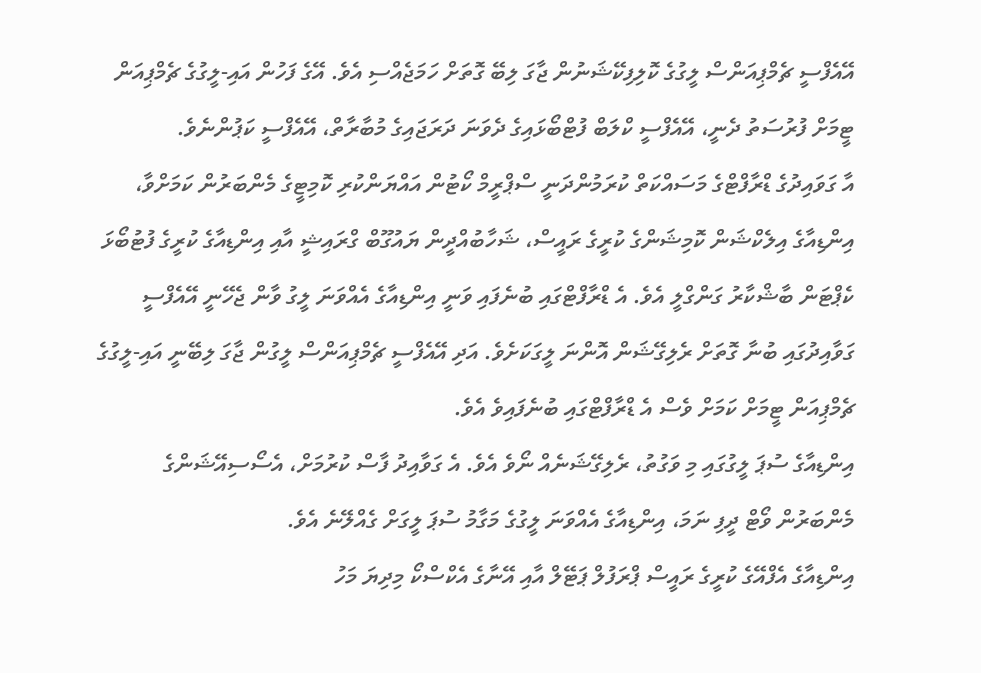އޭއެފްސީ ޗެމްޕިއަންސް ލީގުގެ ކޮލިފިކޭޝަނުން ޖާގަ ލިބޭ ގޮތަށް ހަމަޖެއްސި އެވެ. އޭގެ ފަހުން އައި-ލީގުގެ ޗެމްޕިއަން ޓީމަށް ފުރުސަތު ދެނީ، އޭއެފްސީ ކްލަބް ފުޓްބޯޅައިގެ ދެވަނަ ދަރަޖައިގެ މުބާރާތް، އޭއެފްސީ ކަޕުންނެވެ.
އާ ގަވައިދުގެ ޑްރާފްޓްގެ މަސައްކަތް ކުރަމުންދަނީ ސްޕްރީމް ކޯޓުން އައްޔަންކުރި ކޮމިޓީގެ މެންބަރުން ކަމަށްވާ، އިންޑިއާގެ އިލެކްޝަން ކޮމިޝަންގެ ކުރީގެ ރައީސް، ޝަހާބުއްދީން ޔައުގޫބް ގްރައިޝީ އާއި އިންޑިއާގެ ކުރީގެ ފުޓުބޯޅަ ކެޕްޓަން ބާޝްކާރު ގަންގްލީ އެވެ. އެ ޑްރާފްޓްގައި ބުނެފައި ވަނީ އިންޑިއާގެ އެއްވަނަ ލީގު ވާން ޖެހޭނީ އޭއެފްސީ ގަވާއިދުގައި ބުނާ ގޮތަށް ރެލިގޭޝަން އޮންނަ ލީގަކަށެވެ. އަދި އޭއެފްސީ ޗެމްޕިއަންސް ލީގުން ޖާގަ ލިބޭނީ އައި-ލީގުގެ ޗެމްޕިއަން ޓީމަށް ކަމަށް ވެސް އެ ޑްރާފްޓްގައި ބުނެފައިވެ އެވެ.
އިންޑިއާގެ ސުޕަ ލީގުގައި މި ވަގުތު، ރެލިގޭޝަނެއް ނޯވެ އެވެ. އެ ގަވާއިދު ފާސް ކުރުމަށް، އެސޯސިއޭޝަންގެ މެންބަރުން ވޯޓް ދީފި ނަމަ، އިންޑިއާގެ އެއްވަނަ ލީގުގެ މަގާމު ސުޕަ ލީގަށް ގެއްލޭނެ އެވެ.
އިންޑިއާގެ އެފްއޭގެ ކުރީގެ ރައީސް ޕްރަފުލް ޕަޓޭލް އާއި އޭނާގެ އެކްސްކޯ މިދިޔަ މަހު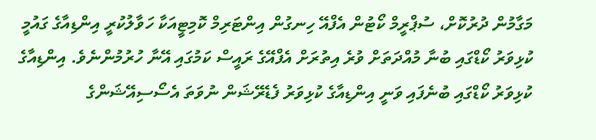މަގާމުން ދުރުކޮށް، ސުޕްރީމް ކޯޓުން އެފްއޭ ހިނގުން އިންޓަރިމް ކޮމިޓީއަކާ ހަވާލުކުރީ އިންޑިއާގެ ގައުމީ ކުޅިވަރު ކޯޑްގައި ބުނާ މުއްދަތަށް ވުރެ އިތުރަށް އެފްއޭގެ ރައީސް ކަމުގައި އޭނާ ހުރުމުންނެވެ. އިންޑިއާގެ ކުޅިވަރު ކޯޑްގައި ބުނެފައި ވަނީ އިންޑިއާގެ ކުޅިވަރު ފެޑެރޭޝަން ނުވަތަ އެސޯސިއޭޝަންގެ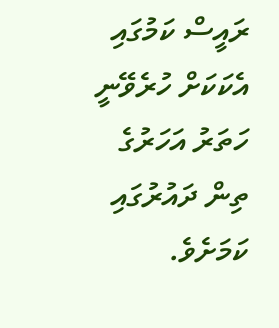ރައީސް ކަމުގައި އެކަކަށް ހުރެވޭނީ ހަތަރު އަހަރުގެ ތިން ދައުރުގައި ކަމަށެވެ.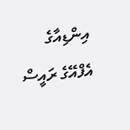އިންޑިއާގެ އެފްއޭގެ ރައީސް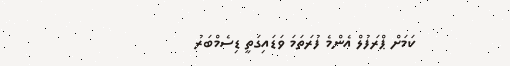ކަމަށް ޕްރަފުލް އެންމެ ފުރަތަމަ ވަޑައިގަތީ ޑިސެމްބަރު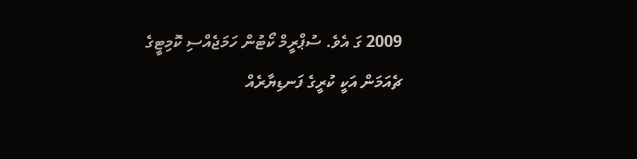2009 ގަ އެވެ. ސުޕްރީމް ކޯޓުން ހަމަޖެއްސި ކޮމިޓީގެ ޗެއަމަން އަކީ ކުރީގެ ފަނޑިޔާރެއް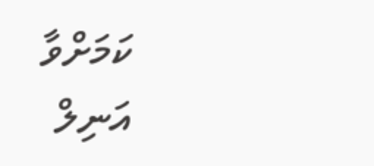ކަމަށްވާ އަނިލް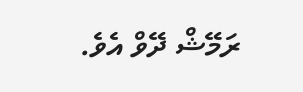ރަމޭޝް ދޭވް އެވެ.